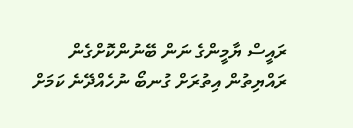ރައީސް ޔާމީންގެ ނަން ބޭނުންކޮށްގެން ރައްޔިތުން އިތުރަށް ގުނބޯ ނުހެއްދޭނެ ކަމަށް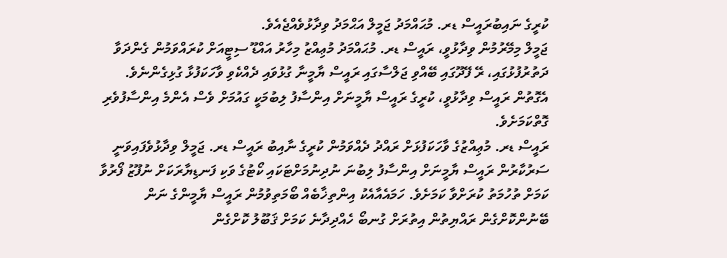ކުރީގެ ނައިބުރައީސް ޑރ. މުޙައްމަދު ޖަމީލް އަޙްމަދު ވިދާޅުވެއްޖެއެވެ.
ޖަމީލް މިމޭރުމުން ވިދާޅުވީ، ރައީސް ޑރ. މުޙައްމަދު މުޢިއްޒު މިހާރު އައްޑޫ ސިޓީއަށް ކުރައްވަމުން ގެންދަވާ ދަތުރުފުޅުގައި، ރޭ ފޭދޫގައި ބޭއްވި ޖަލްސާގައި ރައީސް ޔާމީނާ ގުޅުވައި ދެއްކެވި ވާހަކަފުޅާ ގުޅިގެންނެވެ. އެގޮތުން ރައީސް ވިދާޅުވީ، ކުރީގެ ރައީސް ޔާމީނަށް އިންސާފު ލިބުމަކީ ގައުމަށް ވެސް އެންމެ އިންސާފުވެރި ގޮތްކަމަށެވެ.
ރައީސް ޑރ. މުޢިއްޒުގެ ވާހަކަފުޅަށް ރައްދު ދެއްވަމުން ކުރީގެ ނާއިބު ރައީސް ޑރ. ޖަމީލް ވިދާޅުވެފައިވަނީ ސަރުކާރުން ރައީސް ޔާމީނަށް އިންސާފު ލިބުނަ ނުދިނުމަށްޓަކައި ކޯޓުގެ ވަކި ފަނޑިޔާރަކަށް ނުފޫޒު ފޯރުވާ ކަމަށް ތުހުމަތު ކުރަށްވާ ކަމަށެވެ. ހަމައެއާއެކު އިންތިޚާބެއް ބޯމަތިވުމުން ރައީސް ޔާމީންގެ ނަން ބޭނުންކޮށްގެން ރައްޔިތުން އިތުރަށް ގުނބޯ ހެއްދިދާނެ ކަމަށް ޤަބޫލު ކޮށްގެން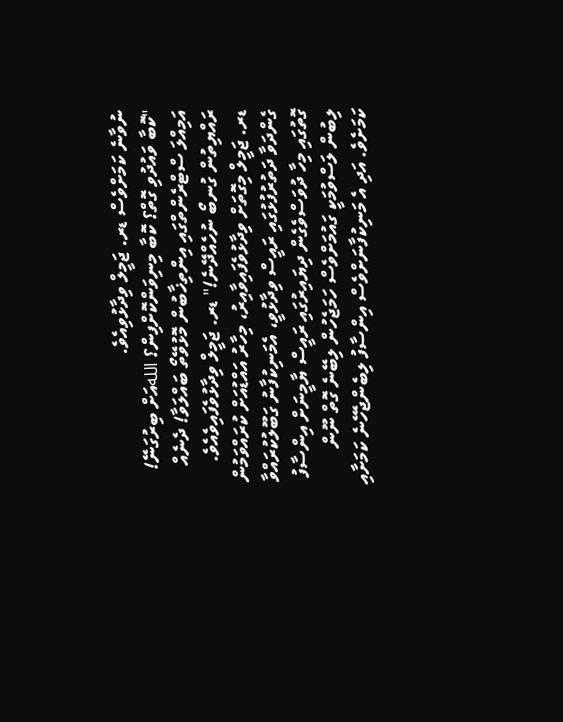ނުވާނެ ކަމަށްވެސް ޑރ. ޖަމީލް ވިދާޅުވިއެވެ.
"ކޮބާ ވައުދުވި ގޮތް؟ ކޮބާ މިނިވަންކޮށްފިން؟ اللهއަށް ބިރުގަނޭ! އަމިއްލަ ސްޓްރެންތްގައި އިންތިޚާބުން މޮޅުވޭތޯ ބައްލަވާ! ދެނެއް ރައްޔިތުން ގުނބޯ ނުހެއްދޭނެ!" ޑރ. ޖަމީލް ވިދާޅުވެފައިވެއެވެ.
ޑރ. ޖަމީލް މިގޮތަށް ވިދާޅުވެފައިވާއިރު، މިހާރު އައްޑުއަށް ކުރައްވަމުން ގެންދަވާ ދަތުރުފުޅުގައި ރައީސް ވިދާޅުވީ، އެމަނިކުފާނު ގަބޫލުކުރައްވާ ގޮތުގައި މިހާ ދުވަސްވެގެން ދިޔައިރުގައި ރައީސް ޔާމީނަށް އިންސާފު ލިބުން ލަސްވުމަކީ ގައުމަށްވެސް ހަމަޖެހުން ލިބޭނެ ގޮތް ނޫން ކަމަށެވެ. އަދި އެ މަނިކުފާނަށްވެސް އިންސާފު ލިބެންޖެހޭނެ ކަމަށާއި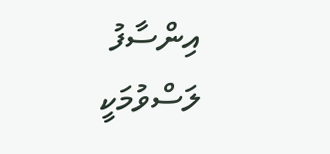އިންސާފު ލަސްވުމަކީ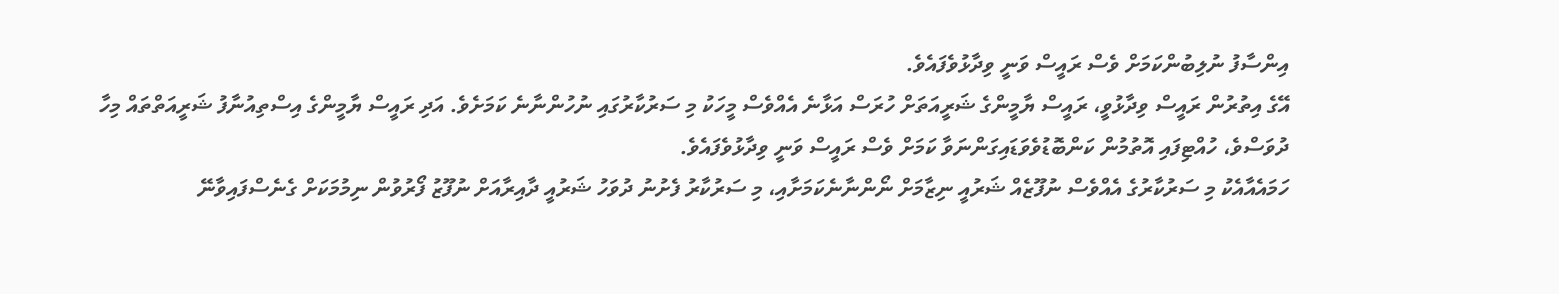އިންސާފު ނުލިބުންކަމަށް ވެސް ރައީސް ވަނީ ވިދާޅުވެފައެވެ.
އޭގެ އިތުރުން ރައީސް ވިދާޅުވީ، ރައީސް ޔާމީންގެ ޝަރީއަތަށް ހުރަސް އަޅާނެ އެއްވެސް މީހަކު މި ސަރުކާރުގައި ނުހުންނާނެ ކަމަށެވެ. އަދި ރައީސް ޔާމީންގެ އިސްތިއުނާފު ޝަރީއަތްތައް މިހާ ދުވަސްވެ، ހުއްޓިފައި އޮތުމުން ކަންބޮޑުވެވަޑައިގަންނަވާ ކަމަށް ވެސް ރައީސް ވަނީ ވިދާޅުވެފައެވެ.
ހަމައެއާއެކު މި ސަރުކާރުގެ އެއްވެސް ނުފޫޒެއް ޝަރުއީ ނިޒާމަށް ނޯންނާނެކަމަށާއި، މި ސަރުކާރު ފެށުނު ދުވަހު ޝަރުއީ ދާއިރާއަށް ނުފޫޒު ފޯރުވުން ނިމުމަކަށް ގެނެސްފައިވާނޭ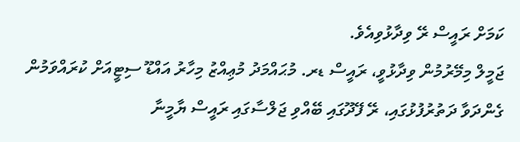ކަމަށް ރައީސް ރޭ ވިދާޅުވިއެވެ.
ޖަމީލް މިމޭރުމުން ވިދާޅުވީ، ރައީސް ޑރ. މުޙައްމަދު މުޢިއްޒު މިހާރު އައްޑޫ ސިޓީއަށް ކުރައްވަމުން ގެންދަވާ ދަތުރުފުޅުގައި، ރޭ ފޭދޫގައި ބޭއްވި ޖަލްސާގައި ރައީސް ޔާމީނާ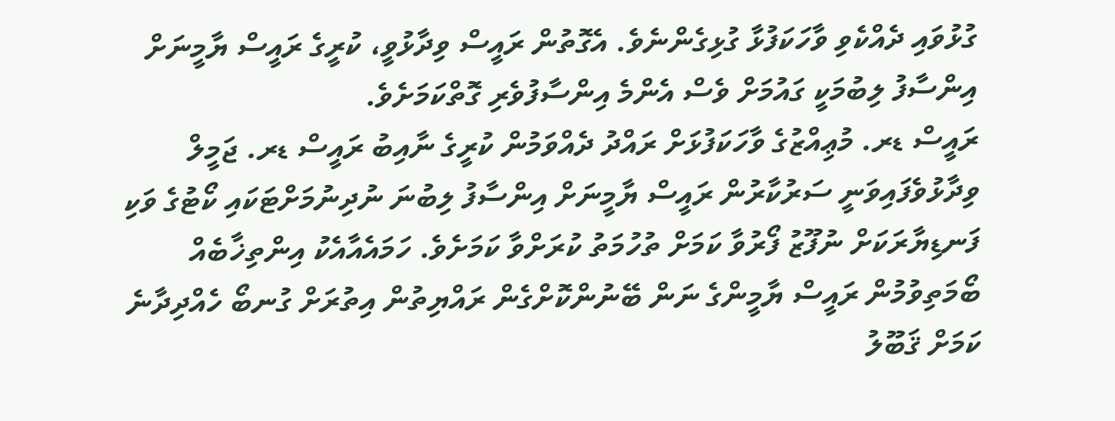ގުޅުވައި ދެއްކެވި ވާހަކަފުޅާ ގުޅިގެންނެވެ. އެގޮތުން ރައީސް ވިދާޅުވީ، ކުރީގެ ރައީސް ޔާމީނަށް އިންސާފު ލިބުމަކީ ގައުމަށް ވެސް އެންމެ އިންސާފުވެރި ގޮތްކަމަށެވެ.
ރައީސް ޑރ. މުޢިއްޒުގެ ވާހަކަފުޅަށް ރައްދު ދެއްވަމުން ކުރީގެ ނާއިބު ރައީސް ޑރ. ޖަމީލް ވިދާޅުވެފައިވަނީ ސަރުކާރުން ރައީސް ޔާމީނަށް އިންސާފު ލިބުނަ ނުދިނުމަށްޓަކައި ކޯޓުގެ ވަކި ފަނޑިޔާރަކަށް ނުފޫޒު ފޯރުވާ ކަމަށް ތުހުމަތު ކުރަށްވާ ކަމަށެވެ. ހަމައެއާއެކު އިންތިޚާބެއް ބޯމަތިވުމުން ރައީސް ޔާމީންގެ ނަން ބޭނުންކޮށްގެން ރައްޔިތުން އިތުރަށް ގުނބޯ ހެއްދިދާނެ ކަމަށް ޤަބޫލު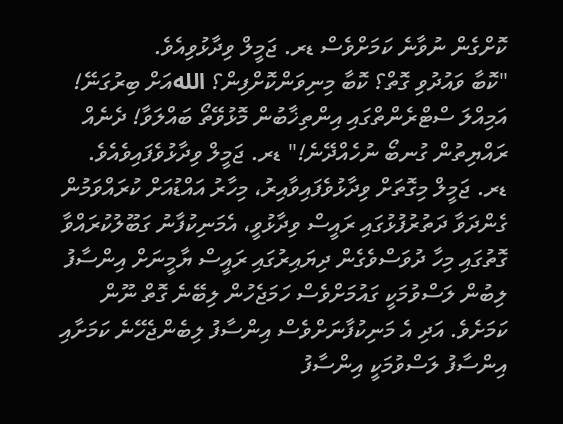ކޮށްގެން ނުވާނެ ކަމަށްވެސް ޑރ. ޖަމީލް ވިދާޅުވިއެވެ.
"ކޮބާ ވައުދުވި ގޮތް؟ ކޮބާ މިނިވަންކޮށްފިން؟ اللهއަށް ބިރުގަނޭ! އަމިއްލަ ސްޓްރެންތްގައި އިންތިޚާބުން މޮޅުވޭތޯ ބައްލަވާ! ދެނެއް ރައްޔިތުން ގުނބޯ ނުހެއްދޭނެ!" ޑރ. ޖަމީލް ވިދާޅުވެފައިވެއެވެ.
ޑރ. ޖަމީލް މިގޮތަށް ވިދާޅުވެފައިވާއިރު، މިހާރު އައްޑުއަށް ކުރައްވަމުން ގެންދަވާ ދަތުރުފުޅުގައި ރައީސް ވިދާޅުވީ، އެމަނިކުފާނު ގަބޫލުކުރައްވާ ގޮތުގައި މިހާ ދުވަސްވެގެން ދިޔައިރުގައި ރައީސް ޔާމީނަށް އިންސާފު ލިބުން ލަސްވުމަކީ ގައުމަށްވެސް ހަމަޖެހުން ލިބޭނެ ގޮތް ނޫން ކަމަށެވެ. އަދި އެ މަނިކުފާނަށްވެސް އިންސާފު ލިބެންޖެހޭނެ ކަމަށާއި އިންސާފު ލަސްވުމަކީ އިންސާފު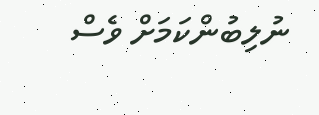ނުލިބުންކަމަށް ވެސް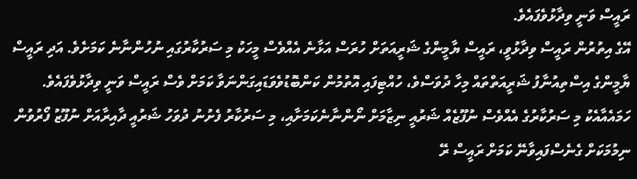ރައީސް ވަނީ ވިދާޅުވެފައެވެ.
އޭގެ އިތުރުން ރައީސް ވިދާޅުވީ، ރައީސް ޔާމީންގެ ޝަރީއަތަށް ހުރަސް އަޅާނެ އެއްވެސް މީހަކު މި ސަރުކާރުގައި ނުހުންނާނެ ކަމަށެވެ. އަދި ރައީސް ޔާމީންގެ އިސްތިއުނާފު ޝަރީއަތްތައް މިހާ ދުވަސްވެ، ހުއްޓިފައި އޮތުމުން ކަންބޮޑުވެވަޑައިގަންނަވާ ކަމަށް ވެސް ރައީސް ވަނީ ވިދާޅުވެފައެވެ.
ހަމައެއާއެކު މި ސަރުކާރުގެ އެއްވެސް ނުފޫޒެއް ޝަރުއީ ނިޒާމަށް ނޯންނާނެކަމަށާއި، މި ސަރުކާރު ފެށުނު ދުވަހު ޝަރުއީ ދާއިރާއަށް ނުފޫޒު ފޯރުވުން ނިމުމަކަށް ގެނެސްފައިވާނޭ ކަމަށް ރައީސް ރޭ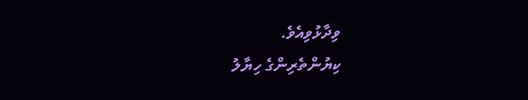ވިދާޅުވިއެވެ.
ކިޔުންތެރިންގެ ހިޔާލު